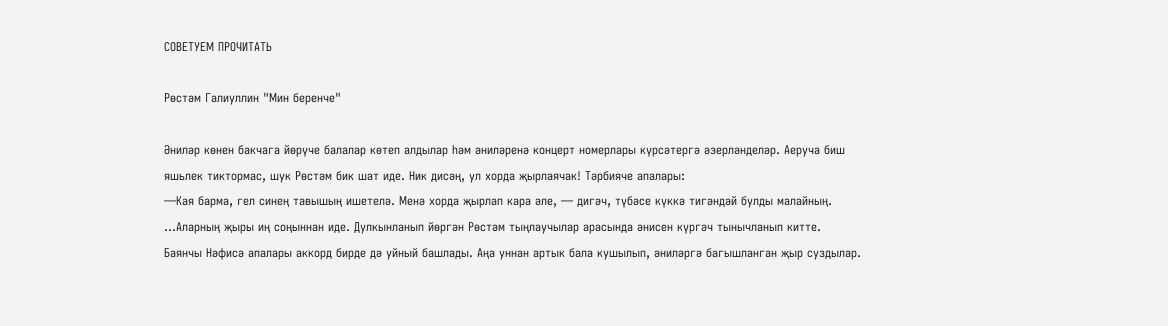СОВЕТУЕМ ПРОЧИТАТЬ

Рөстәм Галиуллин "Мин беренче"

Әниләр көнен бакчага йөрүче балалар көтеп алдылар һәм әниләренә концерт номерлары күрсәтергә әзерләнделәр. Аеруча биш яшьлек тиктормас, шук Рөстәм бик шат иде. Ник дисәң, ул хорда җырлаячак! Тәрбияче апалары:
—Кая барма, гел синең тавышың ишетелә. Менә хорда җырлап кара әле, — дигәч, түбәсе күккә тигәндәй булды малайның.
...Аларның җыры иң соңыннан иде. Дулкынланып йөргән Рөстәм тыңлаучылар арасында әнисен күргәч тынычланып китте.
Баянчы Нәфисә апалары аккорд бирде дә уйный башлады. Аңа уннан артык бала кушылып, әниләргә багышланган җыр суздылар.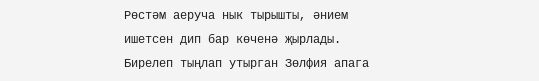Рөстәм аеруча нык тырышты, әнием ишетсен дип бар көченә җырлады.
Бирелеп тыңлап утырган Зөлфия апага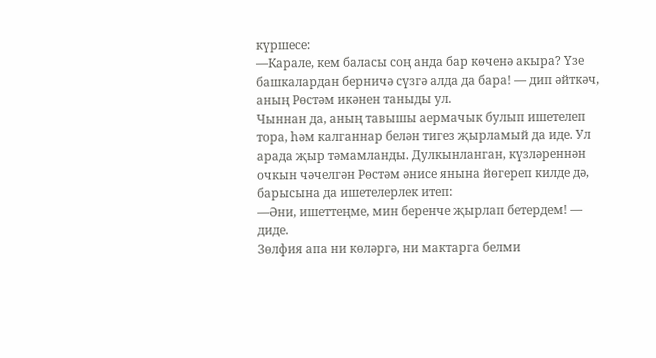күршесе:
—Карале, кем баласы соң анда бар көченә акыра? Үзе башкалардан берничә сүзгә алда да бара! — дип әйткәч, аның Рөстәм икәнен таныды ул.
Чыннан да, аның тавышы аермачык булып ишетелеп тора, һәм калганнар белән тигез җырламый да иде. Ул арада җыр тәмамланды. Дулкынланган, күзләреннән очкын чәчелгән Рөстәм әнисе янына йөгереп килде дә, барысына да ишетелерлек итеп:
—Әни, ишеттеңме, мин беренче җырлап бетердем! — диде.
Зөлфия апа ни көләргә, ни мактарга белми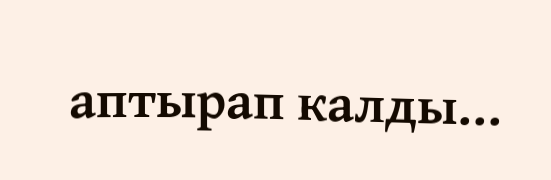аптырап калды...